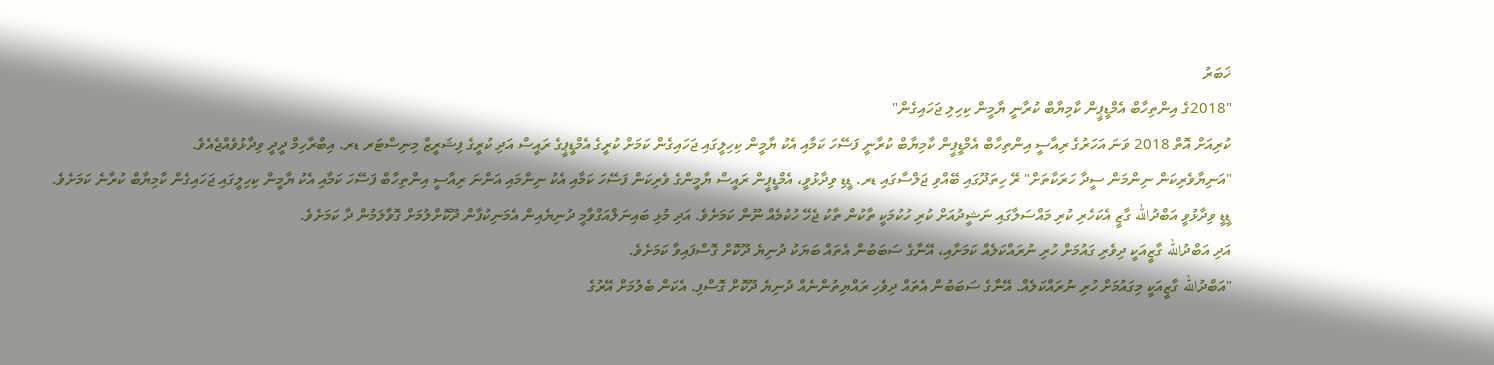ޚަބަރު
"2018ގެ އިންތިހާބް އެމްޑީޕީން ކާމިޔާބް ކުރާނީ ޔާމީން ކިހިލި ޖަހައިގެން"
ކުރިއަށް އޮތް 2018 ވަނަ އަހަރުގެ ރިއާސީ އިންތިހާބް އެމްޑީޕީން ކާމިޔާބް ކުރާނީ ފަސޭހަ ކަމާއި އެކު ޔާމީން ކިހިލީގައި ޖަހައިގެން ކަމަށް ކުރީގެ އެމްޑީޕީގެ ރައީސް އަދި ކުރީގެ ފިޝަރީޒް މިނިސްޓަރ ޑރ. އިބްރާހިމް ދީދީ ވިދާޅުވެއްޖެއެވެ.
"އަނިޔާވެރިކަން ނިންމަން ސީދާ ހަރަކާތަށް" ރޭ ހިތަދޫގައި ބޭއްވި ޖަލްސާގައި ޑރ. ޑީޑި ވިދާޅުވީ، އެމްޑީޕީން ރައީސް ޔާމީންގެ ވެރިކަން ފަސޭހަ ކަމާއި އެކު ނިންމައި އަންނަ ރިއާސީ އިންތިހާބް ފަސޭހަ ކަމާއި އެކު ޔާމީން ކިހިލީގައި ޖަހައިގެން ކާމިޔާބް ކުރާނެ ކަމަށެވެ.
ޑީޑީ ވިދާޅުވީ އަބްދުالله ގާޒީ އެކަހެރި ކުރި މައްސަލާގައި ނަޝީދުއަށް ކުރި ހުކުމަކީ ތާކުން ތާކު ޖެހޭ ހުކުމެއް ނޫން ކަމަށެވެ. އަދި މުޅި ބައިނަލްއަގްވާމީ ދުނިޔެއިން އެމަނިކުފާން ދޫކޮށްލުމަށް ގޮވާލަމުން ދާ ކަމަށެވެ.
އަދި އަބްދުالله ގާޒީއަކީ ދިވެރި ގައުމަށް ހުރި ނުރައްކަލެއް ކަމަށާއި، އޭނާގެ ސަބަބުން އެތައް ބަޔަކު ދުނިޔެ ދޫކޮށް ގޮސްފައިވާ ކަމަށެވެ.
"އަބްދުالله ގާޒީއަކީ މިގައުމަށް ހުރި ނުރައްކަލެއް. އޭނާގެ ސަބަބުން އެތައް ދިވެހި ރައްޔިތުންނެއް ދުނިޔެ ދޫކޮށް ގޮސްފި. އެކަން ބެލުމަށް އޭރުގެ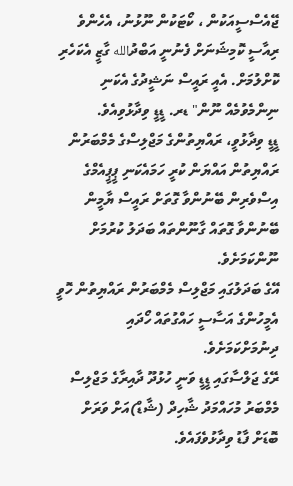ޖޭއެސްސީއަކުން ، ކޯޓަކުން ނޫޅުނު، އެހެންވެ ރިއާސީ ކޮމިޝަނަށް ފެނުނީ އަބްދުالله ގާޒީ އެކަހެރި ކޮށްލުމަށް. އެއީ ރައީސް ނަޝީދުގެ އެކަނި ނިންމެވުމެއް ނޫން" ޑރ. ޑީޑީ ވިދާޅުވިއެވެ.
ޑީޑީ ވިދާޅުވީ، ރައްޔިތުންގެ މަޖްލިސްގެ މެމްބަރުން ރައްޔިތުން އައްޔަން ކުރީ ހަމައެކަނި ޕީޕީއެމްގެ އިސްވެރިން ބޭނުންވާ ގޮތަށް ރައީސް ޔާމީން ބޭނުންވާ ގޮތައް ގާނޫންތައް ބަދަލު ކުރުމަށް ނޫންކަމަށެވެ.
އޭގެ ބަދަލުގައި މަޖްލިސް މެމްބަރުން ރައްޔިތުން ހޮވީ އެމީހުންގެ އަސާސީ ހައްގުތައް ހޯދައި ދިނުމަށްކަމަށެވެ.
ރޭގެ ޖަލްސާގައި ޑީޑީ ވަނީ ހުޅުދޫ ދާއިރާގެ މަޖްލިސް މެމްބަރު މުހައްމަދު ޝާހިދް (ޝާޑް)އަށް ވަރަށް ބޮޑަށް ފާޑު ވިދާޅުވެފައެވެ.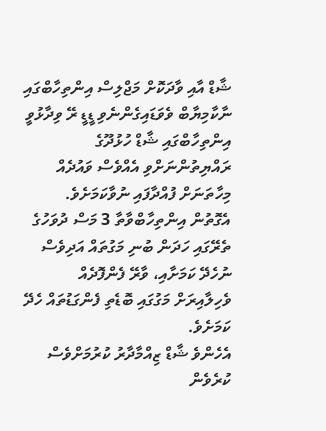ޝާޑް އާއި ވާދަކޮށް މަޖްލިސް އިންތިހާބްގައި ނާކާމިޔާބް ވެވަޑައިގެންނެވި ޑީޑީ ރޭ ވިދާޅުވީ އިންތިހާބްގައި ޝާޑް ހުޅުދޫގެ ރައްޔިތުންނަށްވި އެއްވެސް ވައުދެއް މިހާތަނަށް ފުއްދާފައި ނުވާކަމަށެވެ. އެގޮތުން އިންތިހާބްވާތާ 3 މަސް ދުވަހުގެ ތެރޭގައި ހަދަން ބުނި މަގުތައް އަދިވެސް ނުހެދޭ ކަމަށާއި، ވާރޭ ފެންފޮދެއް ވެހިލާއިރަށް މަގުގައި ބޮޑެތި ފެންގަޑުތައް ހެދޭ ކަމަށެވެ.
އެހެންވެ ޝާޑް ޒިއްމާދާރު ކުރުމަށްވެސް ކުރެވެން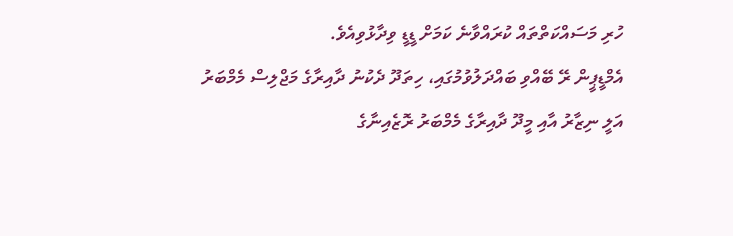ހުރި މަސައްކަތްތައް ކުރައްވާނެ ކަމަށް ޑީޑީ ވިދާޅުވިއެވެ.
އެމްޑީޕީން ރޭ ބޭއްވި ބައްދަލުވުމުގައި، ހިތަދޫ ދެކުނު ދާއިރާގެ މަޖްލިސް މެމްބަރު އަލީ ނިޒާރު އާއި މީދޫ ދާއިރާގެ މެމްބަރު ރޮޒެއިނާގެ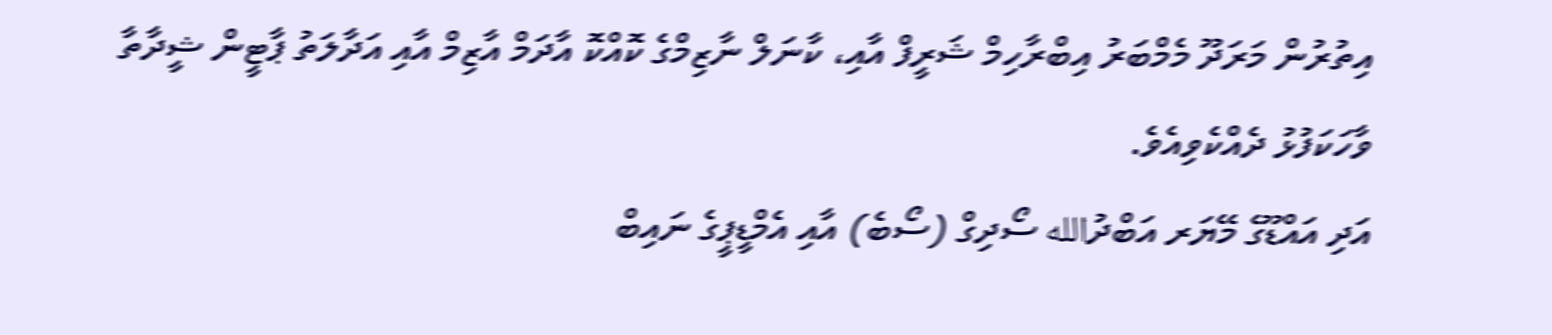އިތުރުން މަރަދޫ މެމްބަރު އިބްރާހިމް ޝަރީފް އާއި، ކާނަލް ނާޒިމްގެ ކޮއްކޮ އާދަމް އާޒިމް އާއި އަދާލަތު ޕާޓީން ޝީދާތާ ވާހަކަފުޅު ދެއްކެވިއެވެ.
އަދި އައްޑޫގެ މޭޔަރ އަބްދުالله ސޯދިގް (ސޯބެ) އާއި އެމްޑީޕީގެ ނައިބް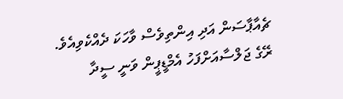ޗެއާޕާސަން އަދި އިންތިވެސް ވާހަކަ ދެއްކެވިއެވެ.
ރޭގެ ޖަލްސާއަށްފަހު އެމްޑީޕީން ވަނީ ސީދާ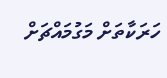ހަރަކާތަށް މަގުމައްޗަށް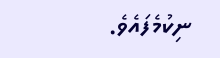ނިކުމެފައެވެ.